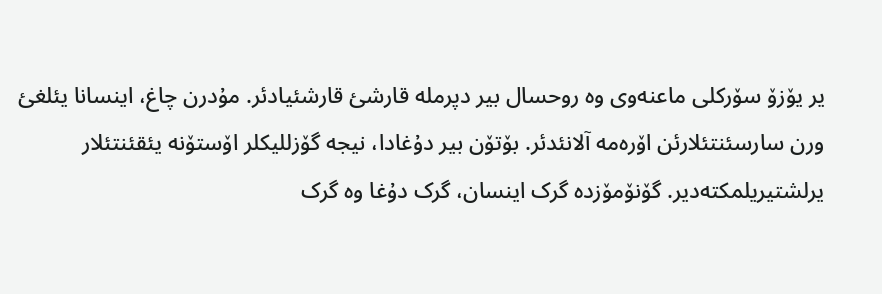یر یۆزۆ سۆرکلی ماعنەوی وە روحسال بیر دپرملە قارشئ قارشئیادئر. مۇدرن چاغ، اینسانا یئلغئ ورن سارسئنتئلارئن اۆرەمە آلانئدئر. بۆتۆن بیر دۇغادا، نیجە گۆزللیکلر اۆستۆنە یئقئنتئلار یرلشتیریلمکتەدیر. گۆنۆمۆزدە گرک اینسان، گرک دۇغا وە گرک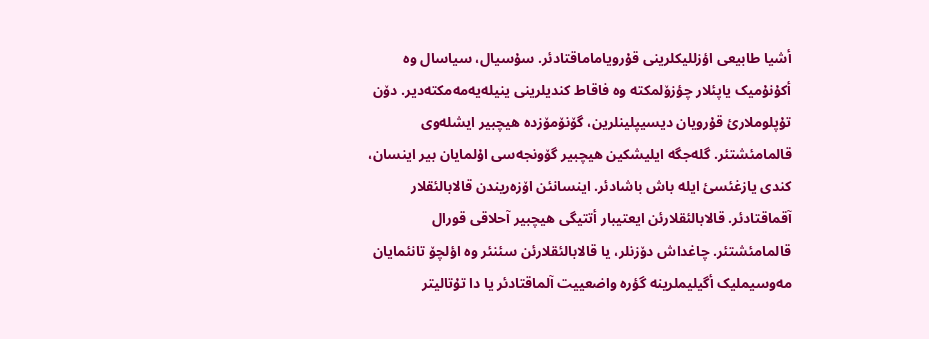أشیا طابیعی اؤزللیکلرینی قۇرویاماماقتادئر. سۇسیال، سیاسال وە أکۇنۇمیک یاپئلار چؤزۆلمکتە وە فاقاط کندیلرینی ینیلەیەمەمکتەدیر. دۆن تۇپلوملارئ قۇرویان دیسیپلینلرین، گۆنۆمۆزدە هیچبیر ایشلەوی قالمامئشتئر. گلەجگە ایلیشکین هیچبیر گۆونجەسی اۇلمایان بیر اینسان، کندی یازغئسئ ایلە باش باشادئر. اینسانئن اۆزەریندن قالابالئقلار آقماقتادئر. قالابالئقلارئن ایعتیبار أتتیگی هیچبیر آحلاقی قورال قالمامئشتئر. چاغداش دۆزنلر، یا قالابالئقلارئن سئنئر وە اؤلچۆ تانئمایان مەوسیملیک أگیلیملرینە گؤرە واضعییت آلماقتادئر یا دا تۇتالیتر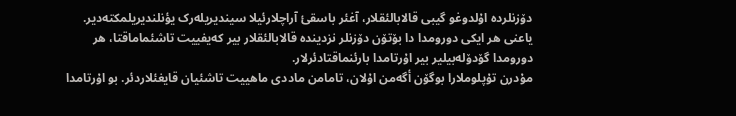دۆزنلردە اۇلدوغو گیبی قالابالئقلار، آغئر باسقئ آراچلارئیلا سیندیریلەرک یؤنلندیریلمکتەدیر. یاعنی هر ایکی دورومدا دا بۆتۆن دۆزنلر نزدیندە قالابالئقلار بیر کەیفییت تاشئماماقتا، هر دورومدا گۆدۆلەبیلیر بیر اۇرتامدا بارئنماقتادئرلار.
مۇدرن تۇپلوملارا بوگۆن أگەمن اۇلان، تامامن ماددی ماهییت تاشئیان قایغئلاردئر. بو اۇرتامدا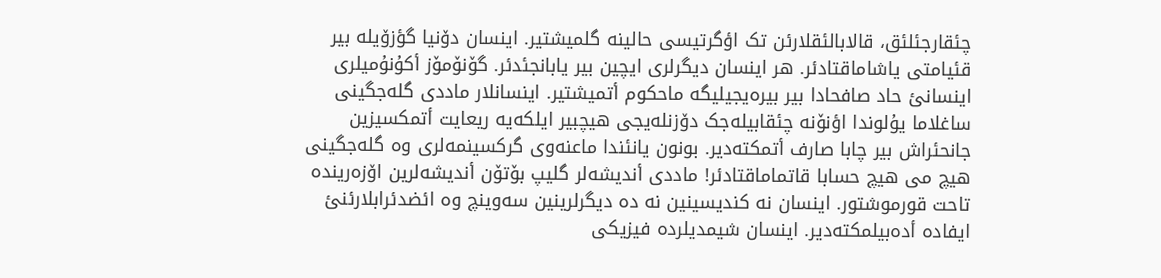چئقارجئلئق، قالابالئقلارئن تک اؤگرتیسی حالینە گلمیشتیر. اینسان دۆنیا گؤزۆیلە بیر قئیامتی یاشاماقتادئر. هر اینسان دیگرلری ایچین بیر یابانجئدئر. گۆنۆمۆز أکۇنۇمیلری اینسانئ حاد صافحادا بیر بیرەیجیلیگە ماحکوم أتمیشتیر. اینسانلار ماددی گلەجگینی ساغلاما یۇلوندا اؤنۆنە چئقابیلەجک دۆزنلەیجی هیچبیر ایلکەیە ریعایت أتمکسیزین جانحئراش بیر چابا صارف أتمکتەدیر. بونون یانئندا ماعنەوی گرکسینمەلری وە گلەجگینی هیچ می هیچ حسابا قاتماماقتادئر! ماددی أندیشەلر گلیپ بۆتۆن أندیشەلرین اۆزەریندە تاحت قورموشتور. اینسان نە کندیسینین نە دە دیگرلرینین سەوینچ وە ائضدئرابلارئنئ ایفادە أدەبیلمکتەدیر. اینسان شیمدیلردە فیزیکی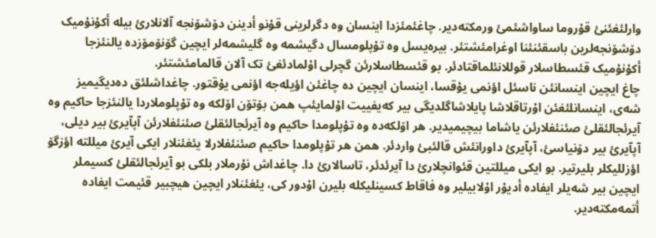وارلئغئنئ قۇروما ساواشئمئ ورمکتەدیر. چاغئمئزدا اینسان وە دگرلرینی قۇنو أدینن دۆشۆنجە آلانلارئ بیلە أکۇنۇمیک دۆشۆنجەلرین باسقئنئنا اوغرامئشتئر. بیرەیسل وە تۇپلومسال دگیشمە وە گلیشمەلر ایچین گۆنۆمۆزدە یالنئزجا أکۇنۇمیک قئسطاسلار قوللانئلماقتادئر. بو قئسطاسلارئن گچرلی اۇلمادئغئ تک آلان قالمامئشتئر.
چاغ ایچین اینسانئن ناسئل اؤنمی یۇقسا، اینسان ایچین دە چاغئن اؤیلەجە اؤنمی یۇقتور. چاغداشلئق دەدیگیمیز شەی، اینسانلئغئن اۇرتاقلاشا پایلاشاگلدیگی بیر کەیفییت اۇلمایئپ همن بۆتۆن اۆلکە وە تۇپلوملاردا یالنئزجا حاکیم وە آیرئجالئقلئ صئنئفلارئن یاشاما بیچیمیدیر. هر اۆلکەدە وە تۇپلومدا حاکیم وە آیرئجالئقلئ صئنئفلارئن آپآیرئ بیر دیلی، آپآیرئ بیر دۆنیاسئ، آپآیرئ داورانئش قالئبئ واردئر. همن هر تۇپلومدا حاکیم صئنئفلارلا یئغئنلار ایکی آیرئ میللتە اؤزگۆ اؤزللیکلر بلیرتیر. بو ایکی میللتین قئوانچلارئ دا آیرئدئر، تاسالارئ دا. چاغداش نۇرملار بلکی بو آیرئجالئقلئ کسیملر ایچین بیر شەیلر ایفادە أدیۇر اۇلابیلیر وە فاقاط کسینلیکلە بلیرن اۇدور کی، یئغئنلار ایچین هیچبیر قئیمت ایفادە أتمەمکتەدیر.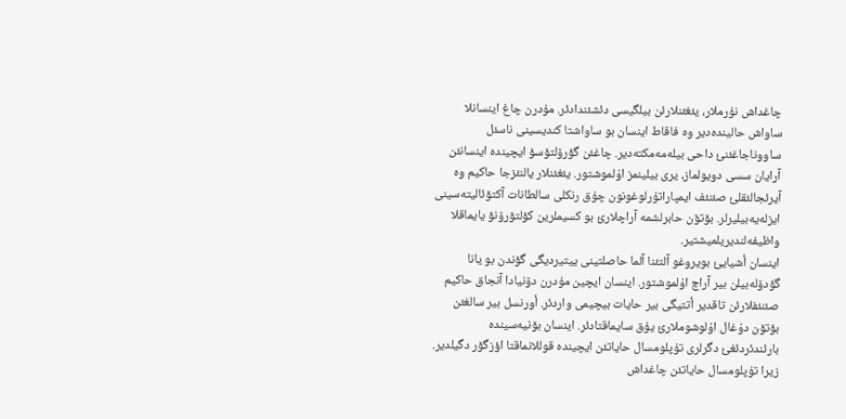چاغداش نۇرملار، یئغئنلارئن بیلگیسی دئشئندادئر. مۇدرن چاغ اینسانلا ساواش حالیندەدیر وە فاقاط اینسان بو ساواشتا کندیسینی ناسئل ساووناجاغئنئ داحی بیلەمەمکتەدیر. چاغئن گۆرۆلتۆسۆ ایچیندە اینسانئن آرایان سسی دویولماز، یری بیلینمز اۇلموشتور. یئغئنلار یالنئزجا حاکیم وە آیرئجالئقلئ صئنئف ایمپاراتۇرلوغونون چۇق رنکلی سالطانات آکتۆئالیتەسینی ایزلەیەبیلیرلر. بۆتۆن حابرلشمە آراچلارئ بو کسیملرین کۆلتۆرۆنۆ یایماقلا واظیفەلندیریلمیشتیر.
اینسان أشیایئ بویروغو آلتئنا آلما حاصلتینی ییتیردیگی گۆندن بو یانا گۆدۆلەبیلن بیر آراچ اۇلموشتور. اینسان ایچین مۇدرن دۆنیادا آنجاق حاکیم صئنئفلارئن تاقدیر أتتیگی بیر حایات بیچیمی واردئر. أورنسل بیر سالغئن بۆتۆن دۇغال اۇلوشوملارئ یۇق سایماقتادئر. اینسان بۆنیەسیندە بارئندئردئغئ دگرلری تۇپلومسال حایاتئن ایچیندە قوللانماقتا اؤزگۆر دگیلدیر. زیرا تۇپلومسال حایاتئن چاغداش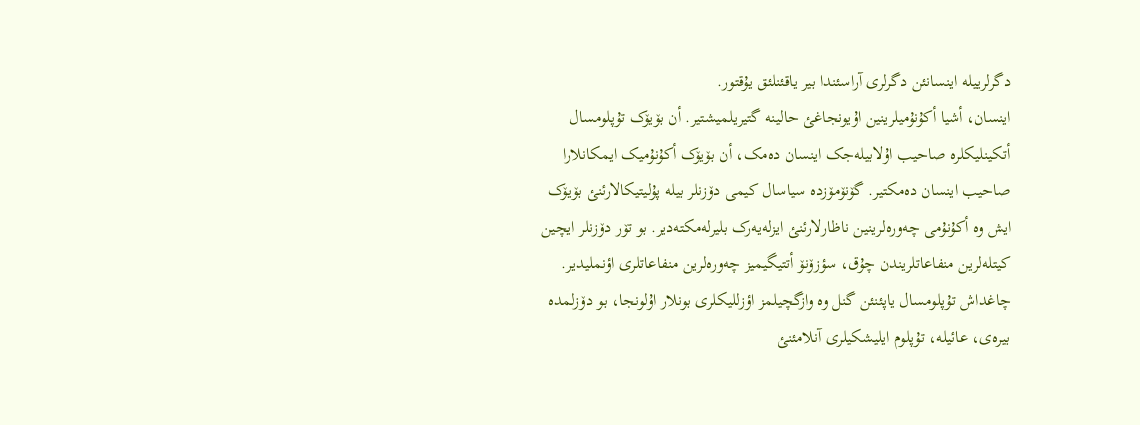دگرلرییلە اینسانئن دگرلری آراسئندا بیر یاقئنلئق یۇقتور.
اینسان، أشیا أکۇنۇمیلرینین اۇیونجاغئ حالینە گتیریلمیشتیر. أن بۆیۆک تۇپلومسال أتکینلیکلرە صاحیب اۇلابیلەجک اینسان دەمک، أن بۆیۆک أکۇنۇمیک ایمکانلارا صاحیب اینسان دەمکتیر. گۆنۆمۆزدە سیاسال کیمی دۆزنلر بیلە پۇلیتیکالارئنئ بۆیۆک ایش وە أکۇنۇمی چەورەلرینین ناظارلارئنئ ایزلەیەرک بلیرلەمکتەدیر. بو تۆر دۆزنلر ایچین کیتلەلرین منفاعاتلریندن چۇق، سؤزۆنۆ أتتیگیمیز چەورەلرین منفاعاتلری اؤنملیدیر. چاغداش تۇپلومسال یاپئنئن گنل وە وازگچیلمز اؤزللیکلری بونلار اۇلونجا، بو دۆزلمدە بیرەی، عائیلە، تۇپلوم ایلیشکیلری آنلامئنئ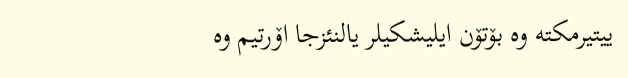ییتیرمکتە وە بۆتۆن ایلیشکیلر یالنئزجا اۆرتیم وە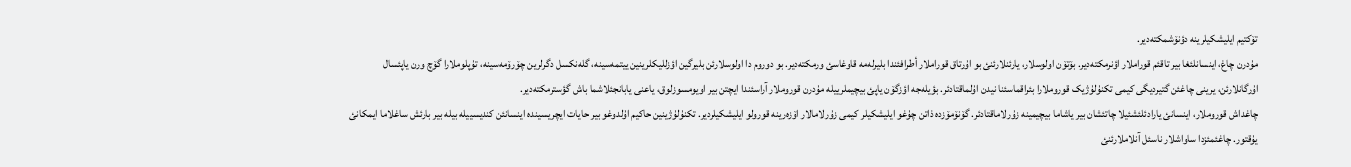تۆکتیم ایلیشکیلرینە دؤنۆشمکتەدیر.
مۇدرن چاغ، اینسانلئغا بیر تاقئم قوراملار اؤنرمکتەدیر. بۆتۆن اولوسلار، یارئنلارئنئ بو اۇرتاق قوراملار أطرافئندا بلیرلەمە قاوغاسئ ورمکتەدیر. بو دوروم دا اولوسلارئن بلیرگین اؤزللیکلرینین ییتمەسینە، گلەنکسل دگرلرین چۆرۆمەسینە، تۇپلوملارا گۆچ ورن یاپئسال اۇرگانلارئن، یرینی چاغئن گتیردیگی کیمی تکنۇلۇژیک قوروملارا بئراقماسئنا نیدن اۇلماقتادئر. بؤیلەجە اؤزگۆن یاپئ بیچیملرییلە مۇدرن قوروملار آراسئندا ایچتن بیر اویومسوزلوق، یاعنی یابانجئلاشما باش گؤسترمکتەدیر.
چاغداش قوروملار، اینسانئ یارادئلئشئیلا چاتئشان بیر یاشاما بیچیمینە زۇرلاماقتادئر. گۆنۆمۆزدە ذاتن چۇغو ایلیشکیلر کیمی زۇرلامالار اۆزەرینە قورولو ایلیشکیلردیر. تکنۇلۇژینین حاکیم اۇلدوغو بیر حایات ایچریسیندە اینسانئن کندیسییلە بیلە بیر بارئش ساغلاما ایمکانئ یۇقتور. چاغئمئزدا ساواشلار ناسئل آنلاملارئنئ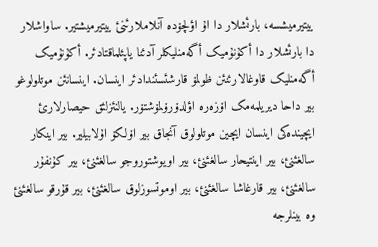ییتیرمیشسە، بارئشلار دا اۇ اؤلچۆدە آنلاملارئنئ ییتیرمیشتیر. ساواشلار دا بارئشلار دا أکۇنۇمیک أگەمنلیکلر آدئنا یاپئلماقتادئر. أکۇنۇمیک أگەمنلیک قاوغالارئنئن ظولمۆ قارشئسئندادئر اینسان. اینسانئن موتلولوغو بیر داحا دیریلمەمک اۆزەرە اؤلدۆرۆلمۆشتۆر. یالنئزلئق حیصارلارئ ایچیندەکی اینسان ایچین موتلولوق آنجاق بیر اۆلکۆ اۇلابیلیر. بیر اینکار سالغئنئ، بیر اینتیحار سالغئنئ، بیر اویوشتوروجو سالغئنئ، بیر کۇنفۇر سالغئنئ، بیر قارغاشا سالغئنئ، بیر اوموتسوزلوق سالغئنئ، بیر قۇرقو سالغئنئ وە بینلرجە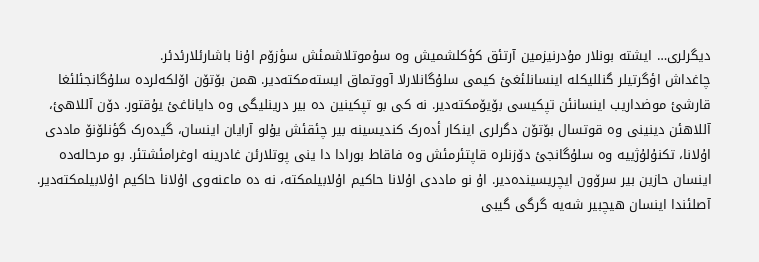دیگرلری… ایشتە بونلار مۇدرنیزمین آرتئق کؤکلشمیش وە سۇموتلاشمئش سؤزۆم اۇنا باشارئلارئدئر.
چاغداش اؤگرتیلر گنللیکلە اینسانلئغئ کیمی سلۇگانلارلا آووتماق ایستەمکتەدیر. همن بۆتۆن اۆلکەلردە سلۇگانجئلئغا قارشئ موضداریب اینسانئن تپکیسی بۆیۆمکتەدیر. نە کی بو تپکینین دە بیر درینلیگی وە دایاناغئ یۇقتور. دۆن آللاهئ، آللاهئن دینینی وە قوتسال بۆتۆن دگرلری اینکار أدەرک کندیسینە بیر چئقئش یۇلو آرایان اینسان، گیدەرک گؤنلۆنۆ ماددی اۇلانا، تکنۇلۇژییە وە سلۇگانجئ دۆزنلرە قاپتئرمئش وە فاقاط بورادا دا ینی پوتلارئن غادرینە اوغرامئشتئر. بو مرحالەدە اینسان حازین بیر سرۆون ایچریسیندەدیر. اۇ نو ماددی اۇلانا حاکیم اۇلابیلمکتە، نە دە ماعنەوی اۇلانا حاکیم اۇلابیلمکتەدیر. آصلئندا اینسان هیچبیر شەیە گرگی گیبی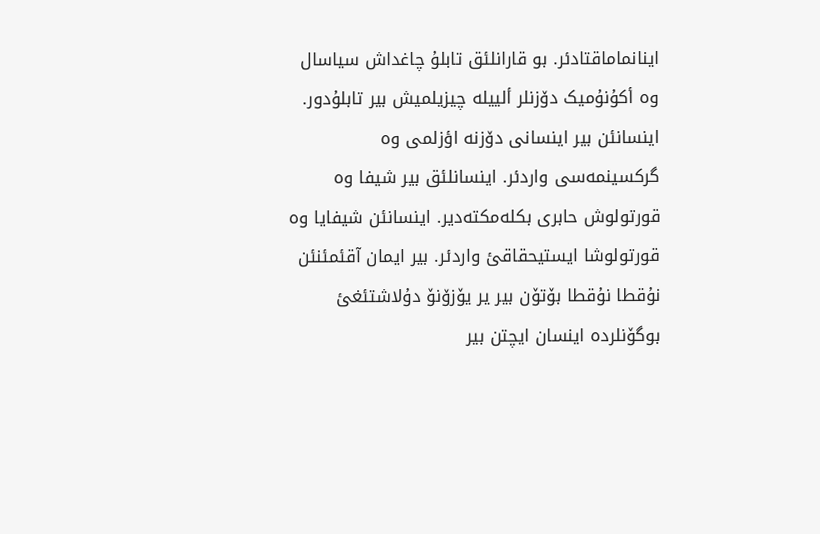اینانماماقتادئر. بو قارانلئق تابلۇ چاغداش سیاسال وە أکۇنۇمیک دۆزنلر ألییلە چیزیلمیش بیر تابلۇدور.
اینسانئن بیر اینسانی دۆزنە اؤزلمی وە گرکسینمەسی واردئر. اینسانلئق بیر شیفا وە قورتولوش حابری بکلەمکتەدیر. اینسانئن شیفایا وە قورتولوشا ایستیحقاقئ واردئر. بیر ایمان آقئمئنئن نۇقطا نۇقطا بۆتۆن بیر یر یۆزۆنۆ دۇلاشتئغئ بوگۆنلردە اینسان ایچتن بیر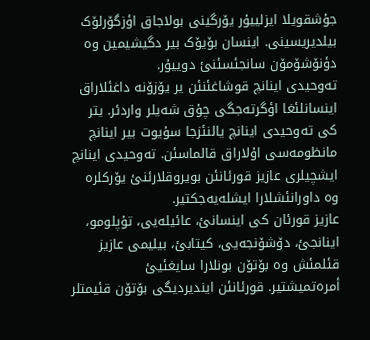جۇشقویلا ایزلییۇر یۆرگینی بولاجاق اؤزگۆرلۆک بیلدیریسینی. اینسان بۆیۆک بیر دگیشیمین وە دؤنۆشۆمۆن سانجئسئنئ دوییۇر.
تەوحیدی اینانچ قوشاغئنئن یر یۆزۆنە داغئلاراق اینسانلئغا اؤگرتەجگی چۇق شەیلر واردئر. یتر کی تەوحیدی اینانچ یالنئزجا سۇیوت بیر اینانچ مانظومەسی اۇلاراق قالماسئن. تەوحیدی اینانچ ایشچیلری عازیز قورئانئن بویروقلارئنئ یۆرکلرە وە داورانئشلارا ایشلەیەجکتیر.
عازیز قورئان کی اینسانئ، عائیلەیی، تۇپلومو، اینانجئ، دۆشۆنجەیی، کیتابئ، بیلیمی عازیز قئلمئش وە بۆتۆن بونلارا سایغئیئ أمرەتمیشتیر. قورئانئن ایندیردیگی بۆتۆن قئیمتلر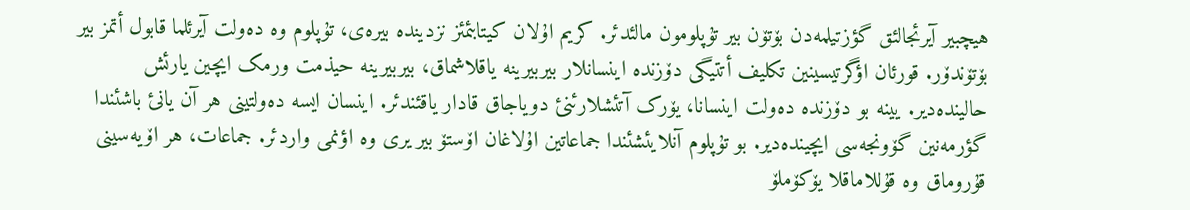هیچبیر آیرئجالئق گؤزتیلمەدن بۆتۆن بیر تۇپلومون مالئدئر. کریم اۇلان کیتابئمئز نزدیندە بیرەی، تۇپلوم وە دەولت آیرئلما قابول أتمز بیر بۆتۆندۆر. قورئان اؤگرتیسینین تکلیف أتتیگی دۆزندە اینسانلار بیربیرینە یاقلاشماق، بیربیرینە حیذمت ورمک ایچین یارئش حالیندەدیر. یینە بو دۆزندە دەولت اینسانا، یۆرک آتئشلارئنئ دویاجاق قادار یاقئندئر. اینسان ایسە دەولتینی هر آن یانئ باشئندا گؤرمەنین گۆونجەسی ایچیندەدیر. بو تۇپلوم آنلایئشئندا جماعاتین اۇلاغان اۆستۆ بیر یری وە اؤنمی واردئر. جماعات، هر اۆیەسینی قۇروماق وە قۇللاماقلا یۆکۆملۆ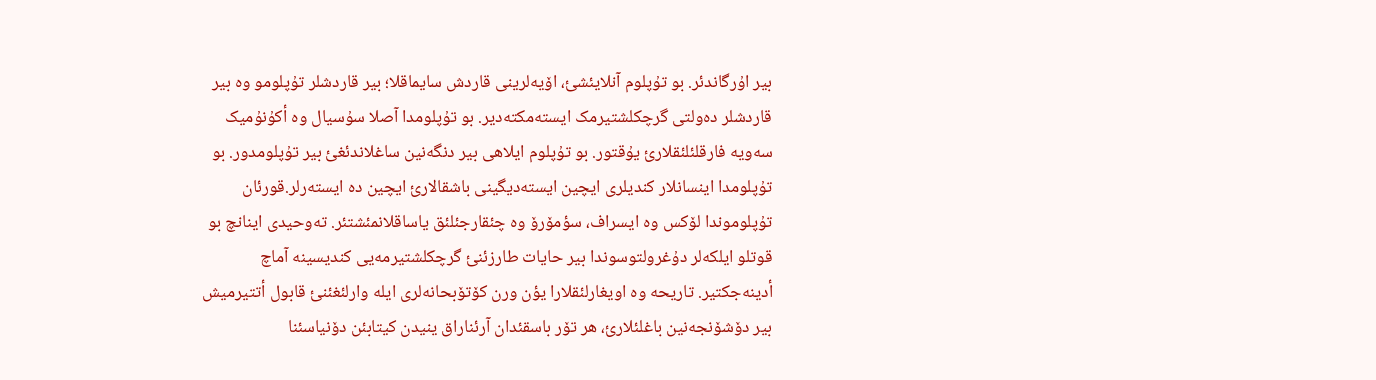بیر اۇرگاندئر. بو تۇپلوم آنلایئشئ، اۆیەلرینی قاردش سایماقلا؛ بیر قاردشلر تۇپلومو وە بیر قاردشلر دەولتی گرچکلشتیرمک ایستەمکتەدیر. بو تۇپلومدا آصلا سۇسیال وە أکۇنۇمیک سەویە فارقلئلئقلارئ یۇقتور. بو تۇپلوم ایلاهی بیر دنگەنین ساغلاندئغئ بیر تۇپلومدور. بو تۇپلومدا اینسانلار کندیلری ایچین ایستەدیگینی باشقالارئ ایچین دە ایستەرلر.قورئان تۇپلوموندا لۆکس وە ایسراف، سؤمۆرۆ وە چئقارجئلئق یاساقلانمئشتئر. تەوحیدی اینانچ بو قوتلو ایلکەلر دۇغرولتوسوندا بیر حایات طارزئنئ گرچکلشتیرمەیی کندیسینە آماچ أدینەجکتیر. تاریحە وە اویغارلئقلارا یؤن ورن کۆتۆبحانەلری ایلە وارلئغئنئ قابول أتتیرمیش بیر دۆشۆنجەنین باغلئلارئ، هر تۆر باسقئدان آرئناراق ینیدن کیتابئن دۆنیاسئنا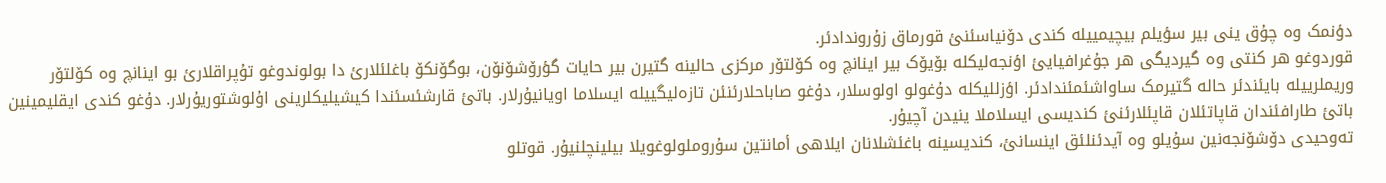دؤنمک وە چۇق ینی بیر سؤیلم بیچیمییلە کندی دۆنیاسئنئ قورماق زۇروندادئر.
قوردوغو هر کنتی وە گیردیگی هر جۇغرافیایئ اؤنجەلیکلە بۆیۆک بیر اینانچ وە کۆلتۆر مرکزی حالینە گتیرن بیر حایات گؤرۆشۆنۆن، بوگۆنکۆ باغلئلارئ دا بولوندوغو تۇپراقلارئ بو اینانچ وە کۆلتۆر وریملرییلە بایئندئر حالە گتیرمک ساواشئمئندادئر. اؤزللیکلە دۇغولو اولوسلار، دۇغو صاباحلارئنئن تازەلیگییلە ایسلاما اویانیۇرلار. باتئ قارشئسئندا کیشیلیکلرینی اۇلوشتوریۇرلار. دۇغو کندی ایقلیمینین باتئ طارافئندان قاپاتئلان قاپئلارئنئ کندیسی ایسلاملا ینیدن آچیۇر.
تەوحیدی دۆشۆنجەنین سۇیلو وە آیدئنلئق اینسانئ، کندیسینە باغئشلانان ایلاهی أمانتین سۇروملولوغویلا بیلینچلنیۇر. قوتلو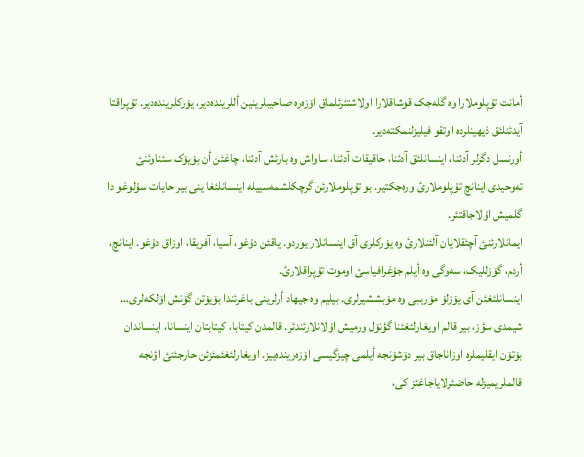أمانت تۇپلوملارا وە گلەجک قوشاقلارا اولاشتئرئلماق اۆزەرە صاحیبلرینین أللریندەدیر، یۆرکلریندەدیر. تۇپراقتا آیدئنلئق ذیهینلردە اوتقو فیلیزلنمکتەدیر.
أورنسل دگرلر آدئنا، اینسانلئق آدئنا، حاقیقات آدئنا، ساواش وە بارئش آدئنا، چاغئن أن بۆیۆک سئناوئنئ تەوحیدی اینانچ تۇپلوملارئ ورەجکتیر. بو تۇپلوملارئن گرچکلشمەسییلە اینسانلئغا ینی بیر حایات سۇلوغو دا گلمیش اۇلاجاقتئر.
ایمانلارئنئ آچئقلایان آلئنلارئ وە یۆرکلری آق اینسانلار یوردو. یاقئن دۇغو، آسیا، آفریقا، اوزاق دۇغو. اینانچ، أردم، گۆزللیک، سەوگی وە أیلم جۇغرافیاسئ اوموت تۇپراقلارئ.
اینسانلئغئن آی یۆزلۆ مۆرببی وە مۆبششیرلری. بیلیم وە جیهاد أرلرینی باغرئندا بۆیۆتن گۆنش اۆلکەلری…
شیمدی سؤز، بیر قالم اویغارلئغئنا گؤنۆل ورمیش اۇلانلارئندئر. قالمدن کیتابا، کیتابتان اینسانا، اینساندان بۆتۆن ایقلیملرە اوزاناجاق بیر دۆشۆنجە أیلمی چیزگیسی اۆزەریندەییز. اویغارلئغئمئزئن حارجئنئ اؤنجە قالملریمیزلە حاضئرلایاجاغئز کی،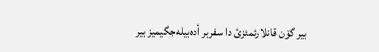بیر گۆن قانلارئمئزئ دا سفربر أدەبیلەجگیمیز بیر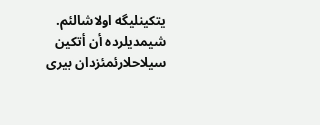یتکینلیگە اولاشالئم. شیمدیلردە أن أتکین سیلاحلارئمئزدان بیری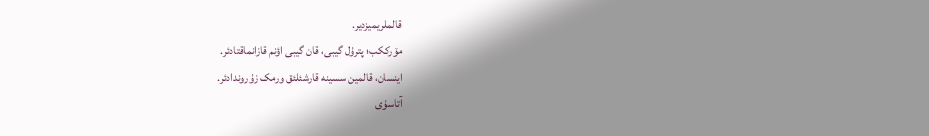قالملریمیزدیر.
مۆرککب؛ پترۇل گیبی، قان گیبی اؤنم قازانماقتادئر.
اینسان، قالمین سسینە قارشئلئق ورمک زۇروندادئر.
آتاسۇی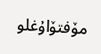مۆفتۆاۇغلو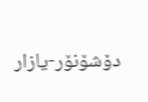دۆشۆنۆر-یازار